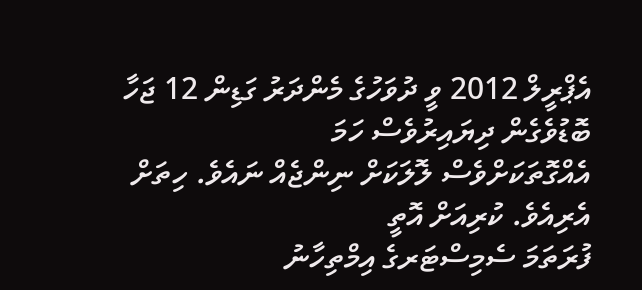އެޕްރީލް 2012 ވީ ދުވަހުގެ މެންދަރު ގަޑިން 12 ޖަހާ ބޮޑުވެގެން ދިޔައިރުވެސް ހަމަ
އެއްގޮތަކަށްވެސް ލޮލަކަށް ނިންޖެއް ނައެވެ. ހިތަށް އެރިއެވެ. ކުރިއަށް އޮތީ
ފުރަތަމަ ސެމިސްޓަރގެ އިމްތިހާނު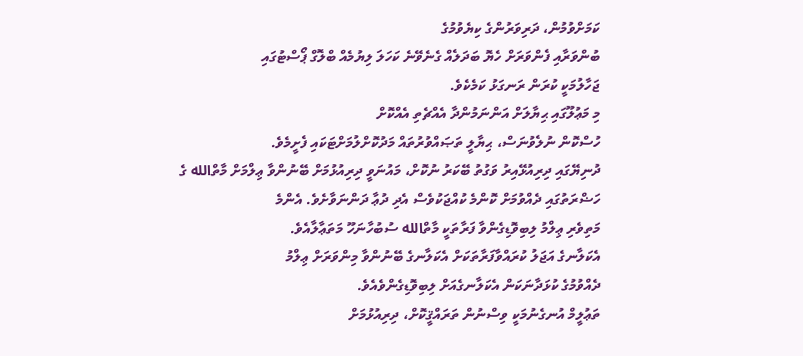ކަމަށްވުމުން، ދަރިވަރުންގެ ކިޔެވުމުގެ
ބުންވަރާއި ފެންވަރަށް ހެޔޮ ބަދަލެއް ގެނެވޭނެ ކަހަލަ ލިޔުމެއް ބްލޮގް ޕޯސްޓުގައި
ޖަހާލުމަކީ ކުރަން ރަނގަޅު ކަމެކެވެ.
މި މަޢުލޫގައި ޙިޔާލަށް އަންނަމުންދާ އެއްޗެތި އެއްކޮށް
ހުސްކޮން ނުލެވުނަސް، ޙިޔާލީ ތަޞައްވުރުތައް މަދުކޮށްލުމަށްޓަކައި ފެށީމެވެ.
ދުނިޔޭގައި ދިރިއުޅޭއިރު ވަގުތު ބޭކަރު ނުކޮށް، މައުނަވީ ދިރިއުޅުމަށް ބޭނުންވާ ޢިލްމަށް މާތްالله ގެ
ހަޟްރަތުގައި ދެއްވުމަށް ކޮންމެ ކުއްޖަކުވެސް އެދި ދުޢާ ދަންނަވާށެވެ. އެންމެ
މަތިވެރި ޢިލްމު ލިބިވޮޑިގެންވާ ފަރާތަކީ މާތްالله ސުބުހާނަހޫ މަތަޢާލާއެވެ.
އެކަލާނގެ އަޖަލު ކުރައްވާފަރާތަކަށް އެކަލާނގެ ބޭނުންވާ މިންވަރަށް ޢިލްމު
ދެއްވުމުގެ ކުޅަދާނަކަން އެކަލާނގެއަށް ލިބިވޮޑިގެންވެއެވެ.
ތަޢުލީމް އުނގެނުމަކީ ވިސްނުން ތަރައްޤީކޮށް، ދިރިއުޅުމަށް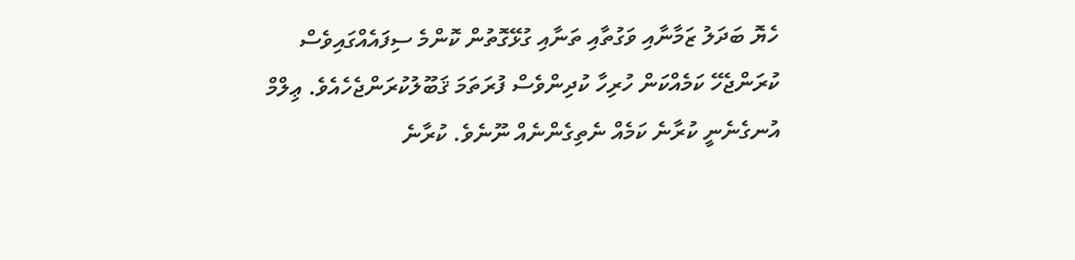ހެޔޮ ބަދަލު ޒަމާނާއި ވަގުތާއި ތަނާއި ގުޅޭގޮތުން ކޮންމެ ސިފައެއްގައިވެސް
ކުރަންޖެހޭ ކަމެއްކަން ހުރިހާ ކުދިންވެސް ފުރަތަމަ ޤަބޫލުކުރަންޖެހެއެވެ. ޢިލްމް
އުނގެނެނީ ކުރާނެ ކަމެއް ނެތިގެންނެއް ނޫނެވެ. ކުރާނެ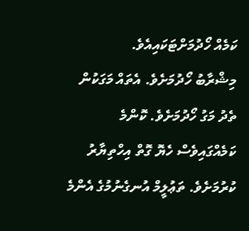ކަމެއް ހޯދުމަށްޓަކައިއެވެ.
މިޝްރާބު ހޯދުމަށެވެ. އެތައް މަގަކުން ތެދު މަގު ހޯދުމަށެވެ. ކޮންމެ
ކަމެއްގައިވެސް ހެޔޮ ގޮތް އިހްތިޔާރު ކުރުމަށެވެ. ތަޢުލީމް އުނގެނުމުގެ އެންމެ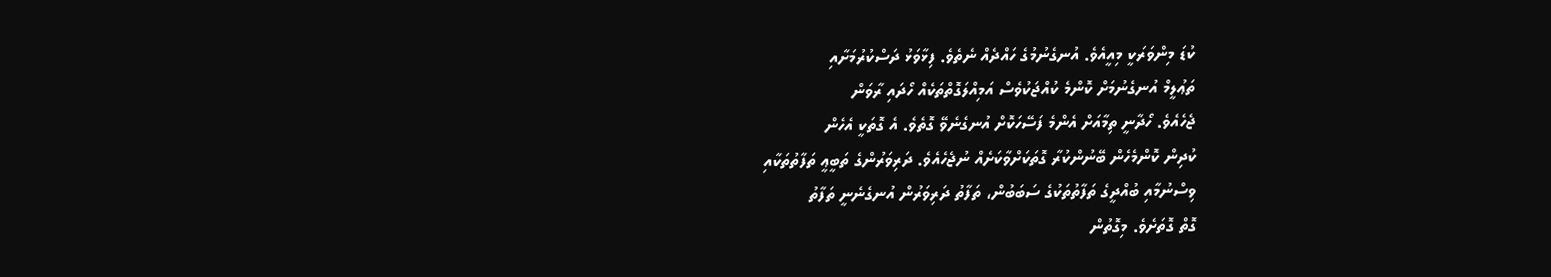ކުޑަ މިންވަރަކީ މިއީއެވެ. އުނގެނުމުގެ ހައްދެއް ނެތެވެ. ފިޅާވަޅު ދަސްކުރުމަށާއި
ތަޢުލީމް އުނގެނުމަށް ކޮންމެ ކުއްޖަކުވެސް އަމިއްލަގޮތްތަކެއް ހޯދައި ރާވަން
ޖެހެއެވެ. ހޯދާނީ ތިމާއަށް އެންމެ ފަސޭހަކޮށް އުނގެނެވޭ ގޮތެވެ. އެ ގޮތަކީ އެހެން
ކުދިން ކޮންމެހެން ބޭނުންކުރާ ގޮތަކަށްވާކަށެއް ނުޖެހެއެވެ. ދަރިވަރުންގެ ތަބީޢީ ތަފާތުތަކާއި
ވިސްނުމާއި ބުއްދީގެ ތަފާތުތަކުގެ ސަބަބުން، ތަފާތު ދަރިވަރުން އުނގެނެނީ ތަފާތު
ގޮތް ގޮތަށެވެ. މިގޮތުން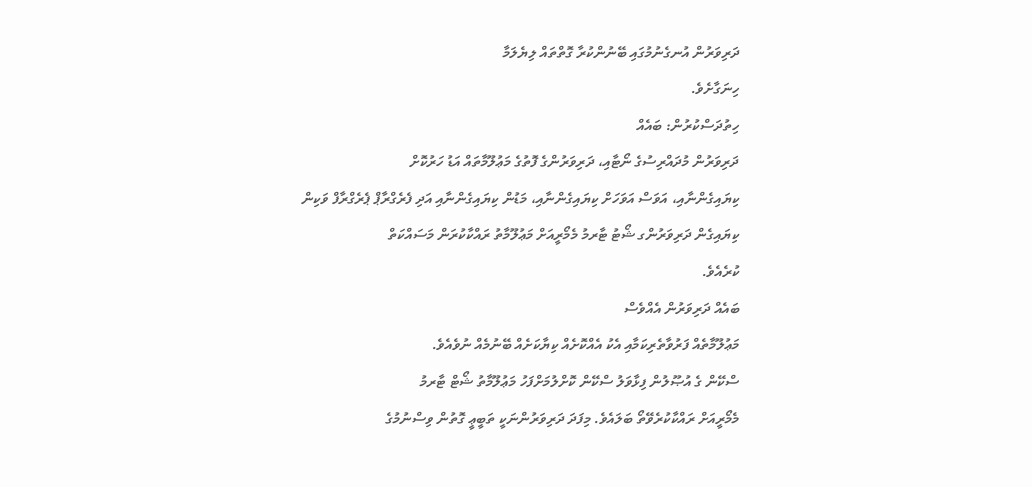ދަރިވަރުން އުނގެނުމުގައި ބޭނުންކުރާ ގޮތްތައް ލިޔެލަމާ
ހިނަގާށެވެ.
ހިތުދަސްކުރުން: ބައެއް
ދަރިވަރުން މުދައްރިސުގެ ނޯޓާއި، ދަރިވަރުންގެ ފޮތުގެ މަޢުލޫމާތައް އަޑު ހަރުކޮށް
ކިޔައިގެންނާއި، އަވަސް އަވަހަށް ކިޔައިގެންނާއި، މަޑުން ކިޔައިގެންނާއި އަދި ފެރެގްރާޕް ޕެރެގްރާފް ވަކިން
ކިޔައިގެން ދަރިވަރުންގ ޝޯޓު ޓާރމު މެމޯރީއަށް މަޢުލޫމާތު ރައްކާކުރަން މަސައްކަތް
ކުރެއެވެ.
ބައެއް ދަރިވަރުން އެއްވެސް
މަޢުލޫމާތެއް ފަރުވާތެރިކަމާއި އެކު އެއްކޮށެއް ކިޔާކަށެއް ބޭނުމެއް ނުވެއެވެ.
ސްކޭން ގެ އުޞޫލުން ފިޅާވަލު ސްކޭން ކޮށްލުމަށްފަހު މަޢުލޫމާތު ޝޯޓް ޓާރމު
މެމޯރީއަށް ރައްކާކުރެވޭތޯ ބަލައެވެ. މިފަދަ ދަރިވަރުންނަކީ ތަބީޢީ ގޮތުން ވިސްނުމުގެ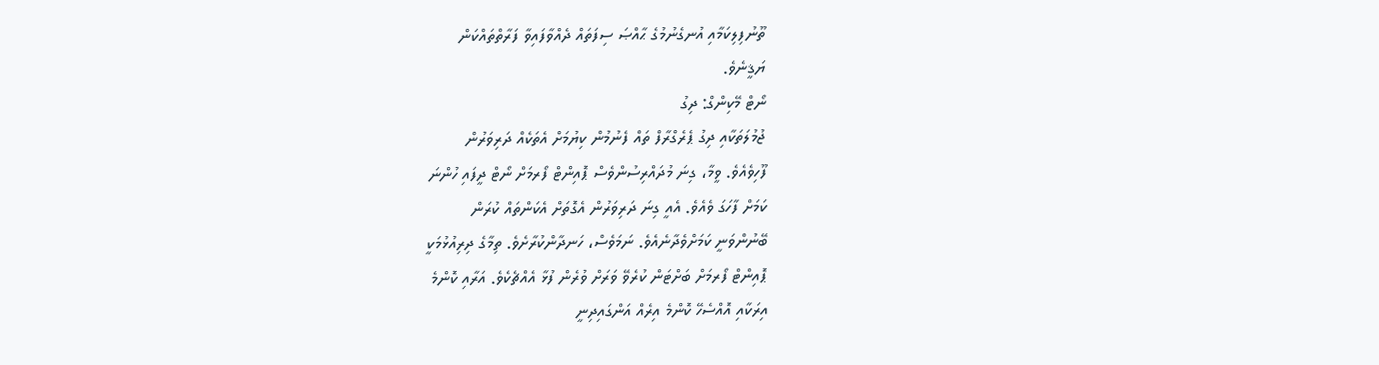ތޫނުފިލިކަމާއި އުނގެނުމުގެ ޙާއްޞަ ސިފަތައް ދެއްވާފައިވާ ފަރާތްތައްކަން
ޔަޤީނެވެ.
ނޯޓް މޭކިންގް: ދިގު
ޖުމުލަތަކާއި ދިގު ޕެރެގްރާފް ތައް ފެނުމުން ކިޔުމަށް އެތަކެއް ދަރިވަރުން
ފޫހިވެއެވެ. ވީމާ، ގިނަ މުދައްރިސުންވެސް ޕޮއިންޓް ފޯރމަށް ނޯޓް ދީފައި ހުންނަ
ކަމަށް ފާހަގަ ވެއެވެ. އެއީ ގިނަ ދަރިވަރުން އެގޮތަށް އެކަންތައް ކުރަން
ބޭނުންވަނީ ކަމަށްވެދާނެއެވެ. ނަމަވެސް، ހަނދާންކުރާށެވެ. ތިމާގެ ދިރިއުޅުމަކީ
ޕޮއިންޓް ފޯރމަށް ބަށްޓަން ކުރެވޭ ވަރަށް ވުރެން ފުޅާ އެއްޗެކެވެ. އަރާއި ކޮންމެ
އިރަކާއި އޮއްސެހޭ ކޮންމެ އިރެއް އަންގައިދިނީ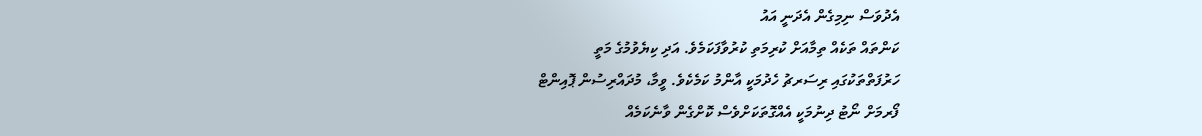އެދުވަސް ނިމިގެން އެދަނީ އައު
ކަންތައް ތަކެއް ތިމާއަށް ކުރިމަތި ކުރުވާފަކަމެވެ. އަދި ކިޔެވުމުގެ މަތީ
ހަރުފަތްތަކުގައި ރިސަރޗު ހެދުމަކީ އާންމު ކަމެކެވެ. ވީމާ، މުދައްރިސުން ޕޮއިންޓް
ފޯރމަށް ނޯޓު ދިނުމަކީ އެއްގޮތަކަށްވެސް ކޮށްގެން ވާނެކަމެއް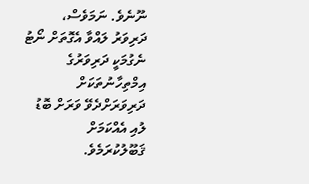ނޫނެވެ. ނަމަވެސް،
ދަރިވަރު ލައްވާ އެގޮތަށް ނޯޓު ނެގުމަކީ ދަރިވަރުގެ އިމްތިހާނުތަކަށް
ދަރިވަރަށްދެވޭ ވަރަށް ބޮޑު ލުއި އެއްކަމަށް ޤަބޫލުކުރަމެވެ.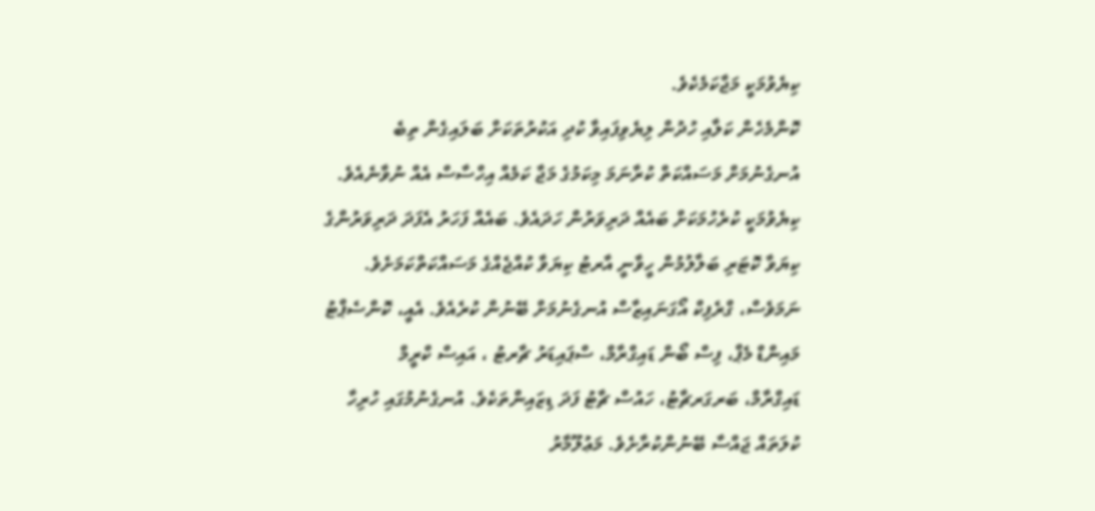ކިޔެވުމަކީ މަޖާކަމެކެވެ.
ކޮންމެހެން ކަލާއި ހުދުން ލިޔެވިފައިވާ ކުދި އަކުރުތަކަށް ބަލައިގެން ތިބެ
އުނގެނުމަށް މަސައްކަތް ކުރާނަމަ މިކަމުގެ މަޖާ ކަމެއް އިހްސާސް އެއް ނުވާނެއެވެ.
ކިޔެވުމަކީ ކުރެހުމަކަށް ބައެއް ދަރިވަރުން ހަދައެވެ. ބައެއް ފަހަރު އެފަދަ ދަރިވަރުންގެ
ކިޔަވާ ކޮޓަރި ބަލާލުމުން ހީވާނީ އާރޓު ކިޔަވާ ކުއްޖެއްގެ މަސައްކަތްކަމަށެވެ.
ނަމަވެސް، ގްރެފިކް އޯގަނައިޒާސް އުނގެނުމަށް ބޭނުން ކުރެއެވެ. އެއީ، ކޮންސެޕްޓު
މައިންޑް މެޕް، ފިސް ބޯން ޑައިގްރާމް، ސްޕައިޑަރު ޗާރޓު ، އައިސް ކްރީމް
ޑައިގްރާމް، ބަރގަރޗާޓު، ހައުސް ޗާޓު ފަދަ ޑިޒައިންތަކެވެ. އުނގެނުމުގައި ހުރިހާ
ކުލަތައް ޖައްސާ ބޭނުންކުރާށެވެ. މަޢުލޫމާރު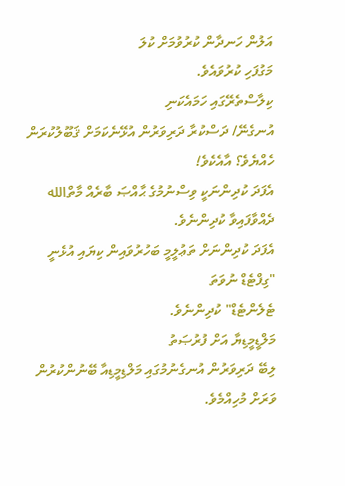އަލުން ހަނދާން ކުރުވުމަށް ކުލަ
މަގުފަހި ކުރުވައެވެ.
ކިލާސްތެރޭގައި ހަމައެކަނި
އުނގެނޭ/ ދަސްކުރާ ދަރިވަރުން އުޅޭނެކަމަށް ޤަބޫލުކުރަން ހެއްޔެވެ؟ އާއެކެވެ!
އެފަދަ ކުދިންނަކީ ވިސްނުމުގެ ޙާއްޞަ ބާރެއް މާތްالله ދެއްވާފައިވާ ކުދިންނެވެ.
އެފަދަ ކުދިންނަށް ތަޢުލީމީ ބަހުރުވައިން ކިޔައި އުޅެނީ "ގިފްޓެޑް ނުވަތަ
ޓެލެންޓެޑް" ކުދިންނެވެ.
މަލްޑީމީޑިޔާ އަށް ފުރުޞަތު
ލިބޭ ދަރިވަރުން އުނގެނުމުގައި މަލްޑިމީޑިއާ ބޭނުންކުރުން ވަރަށް މުހިއްމެވެ.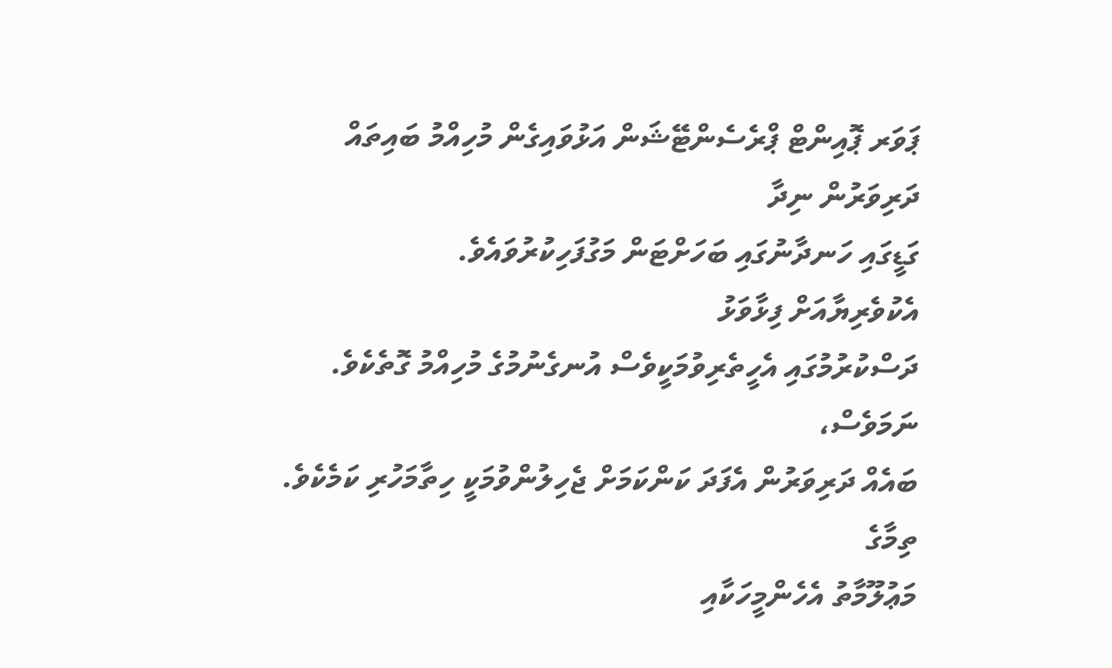ޕަވަރ ޕޮއިންޓް ޕްރެސެންޓޭޝަން އަޅުވައިގެން މުހިއްމު ބައިތައް ދަރިވަރުން ނިދާ
ގަޑީގައި ހަނދާނުގައި ބަހަށްޓަން މަގުފަހިކުރުވައެވެ.
އެކުވެރިޔާއަށް ފިޅާވަޅު
ދަސްކުރުމުގައި އެހީތެރިވުމަކީވެސް އުނގެނުމުގެ މުހިއްމު ގޮތެކެވެ. ނަމަވެސް،
ބައެއް ދަރިވަރުން އެފަދަ ކަންކަމަށް ޖެހިލުންވުމަކީ ހިތާމަހުރި ކަމެކެވެ. ތިމާގެ
މަޢުލޫމާތު އެހެންމީހަކާއި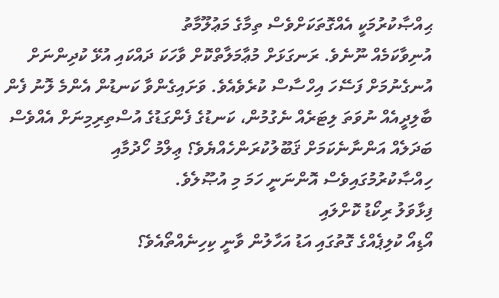ޙިއްޞާކުރުމަކީ އެއްގޮތަކަށްވެސް ތިމާގެ މަޢުލޫމާތު
އުނިވާކަމެއް ނޫނެވެ. ރަނގަޅަށް މުޢާމަލާތްކޮށް ވާހަކަ ދައްކައި އުޅޭ ކުދިންނަށް
އުނގެނުމަށް ފަސޭހަ އިހްސާސް ކުރެވެއެވެ. ވަށައިގެންވާ ކަނޑުން އެންމެ ލޮނު ފެން
ބާލިދީއެއް ނުވަތަ ލިޓަރެއް ނެގުމުން، ކަނޑުގެ ފެންގަޑުގެ އުސްތިރިމިނަށް އެއްވެސް
ބަދަލެއް އަންނާނެކަމަށް ޤަބޫލުކުރަންހެއްޔެވެ؟ ޢިލްމު ހޯދުމާއި
ހިއްޞާކުރުމުގައިވެސް އޮންނަނީ ހަމަ މި އުޞޫލެވެ.
ފިޅާވަލު ރިކޯޑު ކޮށްލައި
އޯޑިއޯ ކުލިޕެއްގެ ގޮތުގައި އަޑު އަހާލުން ވާނީ ކިހިނެއްތޯއެވެ؟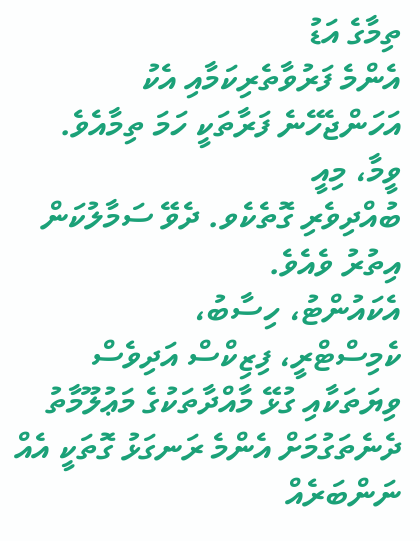ތިމާގެ އަޑު
އެންމެ ފަރުވާތެރިކަމާއި އެކު އަހަންޖެހޭނެ ފަރާތަކީ ހަމަ ތިމާއެވެ. ވީމާ، މިއީ
ބުއްދިވެރި ގޮތެކެވ. ދެވޭ ސަމާލުކަން އިތުރު ވެއެވެ.
އެކައުންޓު، ހިސާބު،
ކެމިސްޓްރީ، ފިޒިކްސް އަދިވެސް ވިޔަތަކާއި ގުޅޭ މާއްދާތަކުގެ މަޢުލޫމާތު
ދެނެތަގުމަށް އެންމެ ރަނގަޅު ގޮތަކީ އެއް ނަންބަރެއް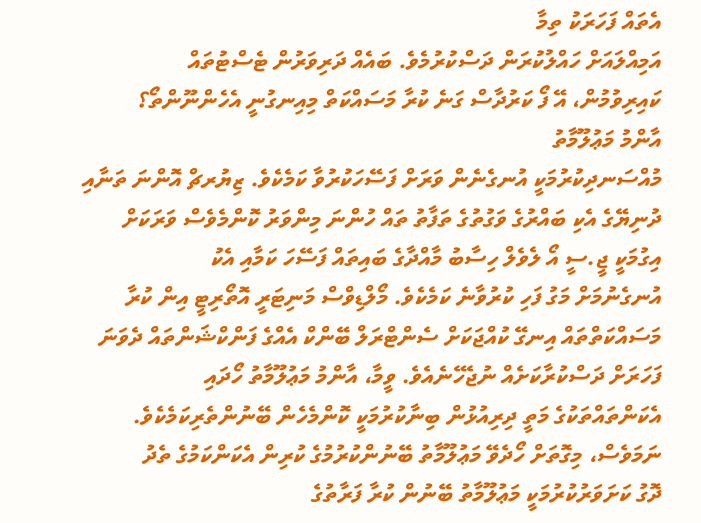އެތައް ފަހަރަކު ތިމާ
އަމިއްލައަށް ހައްލުކުރަން ދަސްކުރުމެވެ. ބައެއް ދަރިވަރުން ޓެސްޓުތައް
ކައިރިވުމުން، އޭ ފޯ ކަރުދާސް ގަނެ ކުރާ މަސައްކަތް މިއިނގުނީ އެހެންނޫންތޯ؟
އާންމު މަޢުލޫމާތު
މުއްސަނދިކުރުމަކީ އުނގެނެން ވަރަށް ފަސޭހަކުރުވާ ކަމެކެވެ. ޒިޔުރޗް އޮންނަ ތަނާއި
ދުނިޔޭގެ އެކި ބައްރުގެ ވަގުތުގެ ތަފާތު ތައް ހުންނަ މިންވަރު ކޮންމެވެސް ވަރަކަށް
އިގުމަކީ ޖީ.ސީ އޯ ލެވެލް ހިސާބު މާއްދާގެ ބައިތައް ފަސޭހަ ކަމާއި އެކު
އުނގެނުމަށް މަގު ފަހި ކުރުވާނެ ކަމެކެވެ. މޯލްޑިވްސް މަނިޓަރީ އޮތޯރިޓީ އިން ކުރާ
މަސައްކަތްތައް އިނގޭ ކުއްޖަކަށް ސެންޓްރަލް ބޭންކް އެއްގެ ފަންކްޝަންތައް ދެވަނަ
ފަހަރަށް ދަސްކުރާކަށެއް ނުޖެހޭނެއެވެ. ވީމާ، އާންމު މަޢުލޫމާތު ހޯދައި
އެކަންތައްތަކުގެ މަތީ ދިރިއުޅުން ބިނާކުރުމަކީ ކޮންމެހެން ބޭނުންތެރިކަމެކެވެ.
ނަމަވެސް، މިގޮތަށް ހޯދެވޭ މަޢުލޫމާތު ބޭނުންކުރުމުގެ ކުރިން އެކަންކަމުގެ ތެދު
ދޮގު ކަށަވަރުކުރުމަކީ މަޢުލޫމާތު ބޭނުން ކުރާ ފަރާތުގެ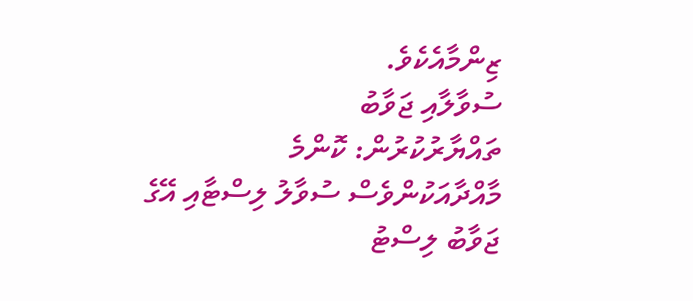ޒިންމާއެކެވެ.
ސުވާލާއި ޖަވާބު
ތައްޔާރުކުރުން: ކޮންމެ މާއްދާއަކުންވެސް ސުވާލު ލިސްޓާއި އޭގެ ޖަވާބު ލިސްޓު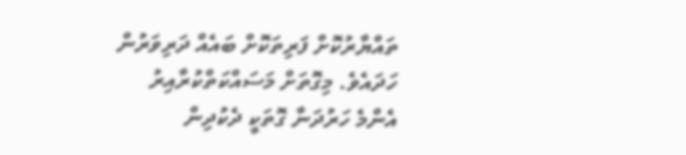ތައްޔާރުކޮށް ފަރިތަކޮށް ބައެއް ދަރިވަރުން ހަދައެވެ. މިގޮތަށް މަސައްކަތްކުރާއިރު
އެންމެ ހަރުދަނާ ގޮތަކީ ދެކުދިން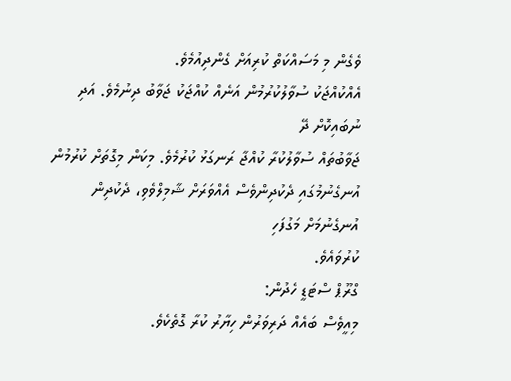ވެގެން މި މަސައްކަތް ކުރިއަށް ގެންދިއުމެވެ.
އެއްކުއްޖަކު ސުވާލުކުރުމުން އަނެއް ކުއްޖަކު ޖަވާބު ދިނުމެވެ. އަދި ނުބައިކޮށް ދޭ
ޖަވާބުތައް ސުވާލުކުރާ ކުއްޖާ ރަނގަޅު ކުރުމެވެ. މިކަން މިގޮތަށް ކުރުމުން
އުނގެނުމުގައި ދެކުދިންވެސް އެއްވަރަށް ޝާމިލްވެވި، ދެކުދިން އުނގެނުމަށް މަގުފަހި
ކުރުވައެވެ.
ގްރޫޕް ސްޓަޑީ ހެދުން:
މިއީވެސް ބައެއް ދަރިވަރުން ހިޔާރު ކުރާ ގޮތެކެވެ.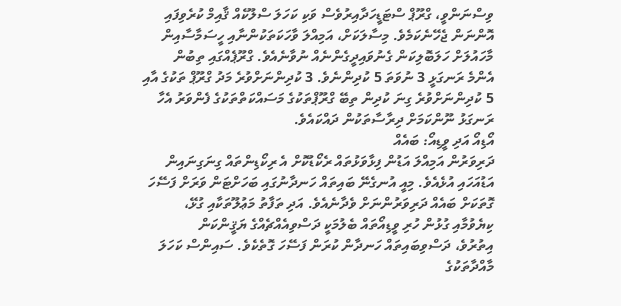ވިސްނަންވީ، ގްރޫޕް ސްޓަޑީހަދާއިރުވެސް ވަކި ކަހަލަ ސްލޫކެއް ޤާއިމް ކުރެވިފައި
އޮންނަން ޖެހޭނެކަމެވެ. މިސާލަކަށް، އަމިއްލަ ވާހަކަތަކުންނާއި ހީސަމާސާއިން
މާހައުލަށް ހަލަބޮލިކަން ގެނުވައިދީގެންނެއް ނުވާނެއެވެ. ގްރޫޕެއްގައި ތިބުން
އެންމެ ރަނގަޅީ 3 ނުވަތަ 5 ކުދިންނެވެ. 3 ކުދިންނަށްވުރެ މަދު ގްރޫޕް ތަކުގެ އާއި
5 ކުދިންނަށްވުރެ ގިނަ ކުދިން ތިބޭ ގްރޫޕްތަކުގެ މަސައްކަތްތަކުގެ ފެންވަރު އެހާ
ރަނގަޅު ނޫންކަމަށް ދިރާސާތަކުން ދައްކައެވެ.
އޯޑިއޯ އަދި ވީޑިއޯ: ބައެއް
ދަރިވަރުން އަމިއްލަ އަޑުން ފިޅާވަޅުތައް ރެކޯޑުކޮށް އެ ރިކޯޑިންތައް ގިނަގިނައިން
އަޑުއަހައި އުޅެއެވެ. މިއީ އުނގެނޭ ބައިތައް ހަނދާނުގައި ބަހަށްޓަން ވަރަށް ފަސޭހަ
ގޮތަކަށް ބައެއް ދަރިވަރުންނަށް ވެދާނެއެވެ. އަދި ތަފާތު މަޢުލޫތަކާއި ގުޅޭ،
ކިޔެވުމާއި ގުޅުން ހުރި ވީޑިއޯތައް ބެލުމަކީ ދަސްވިއެއްޗެއްގެ ޔަޤީންކަން
އިތުރުވެ، ދަސްވިބައިތައް ހަނދާން ކުރަން ފަސޭހަ ގޮތެކެވެ. ސައިންސް ކަހަލަ
މާއްދާތަކުގެ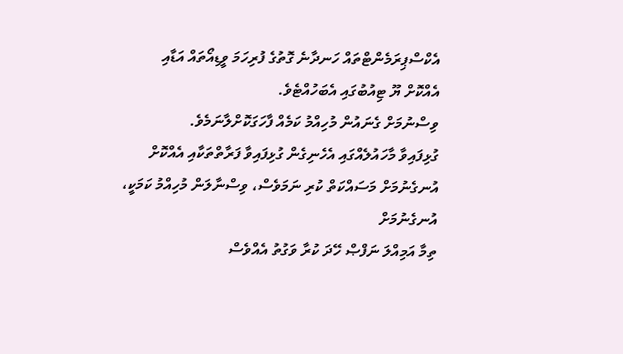އެކްސްޕިރަމެންޓްތައް ހަނދާނެ ގޮތުގެ ފުރިހަމަ ވީޑިއޯތައް އަޑާއި
އެއްކޮށް ޔޫ ޓިއުބުގައި އެބަހުއްޓެވެ.
ވިސްނުމަށް ގެނައުން މުހިއްމު ކަމެއް ފާހަގަކޮށްލާނަމެވެ.
ގުޅިފައިވާ މާހައުލެއްގައި އެހެނިގެން ގުޅިފައިވާ ފަރާތްތަކާއި އެއްކޮށް
އުނގެނުމަށް މަސައްކަތް ކުރި ނަމަވެސް، ވިސްނާލަން މުހިއްމު ކަމަކީ، އުނގެނުމަށް
ތިމާ އަމިއްލަ ނަފްޞް ހޭދަ ކުރާ ވަގުތު އެއްވެސް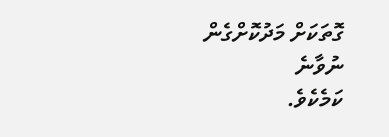ގޮތަކަށް މަދުކޮށްގެން ނުވާނެ
ކަމެކެވެ.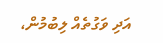އަދި ވަގުތެއް ލިބުމުން،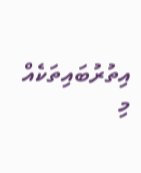އިތުރުބައިތަކެއް މި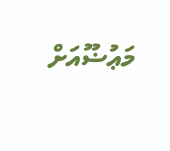މަޢުޟޫއަށް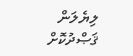ލިޔެލަން
ޤަޞްދުކޮށް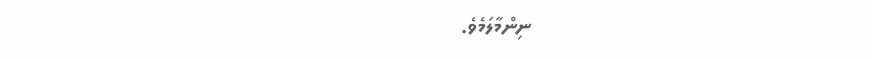ނިންމާލަމެވެ.